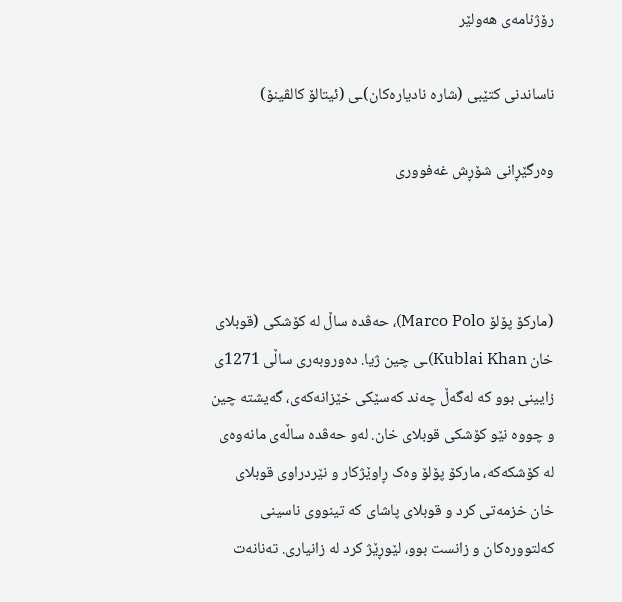رۆژنامەی ھەولێر

ناساندنی کتێبی (شارە نادیارەکان)ـی (ئیتالۆ کالڤینۆ)

وەرگێڕانی شۆڕش غەفووری



(مارکۆ پۆلۆ Marco Polo)، حەڤدە ساڵ لە کۆشکی (قوبلای خان Kublai Khan)ـی چین ژیا. دەوروبەری ساڵی 1271ی زایینی بوو کە لەگەڵ چەند کەسێکی خێزانەکەی، گەیشتە چین و چووە نێو کۆشکی قوبلای خان. لەو حەڤدە ساڵەی مانەوەی لە كۆشكەكە، مارکۆ پۆلۆ وەک ڕاوێژکار و نێردراوی قوبلای خان خزمەتی کرد و قوبلای پاشای کە تینووی ناسینی کەلتوورەکان و زانست بوو، لێوڕێژ كرد لە زانیاری. تەنانەت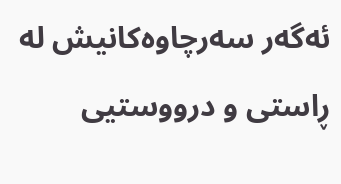ئەگەر سەرچاوەکانیش لە ڕاستی و درووستیی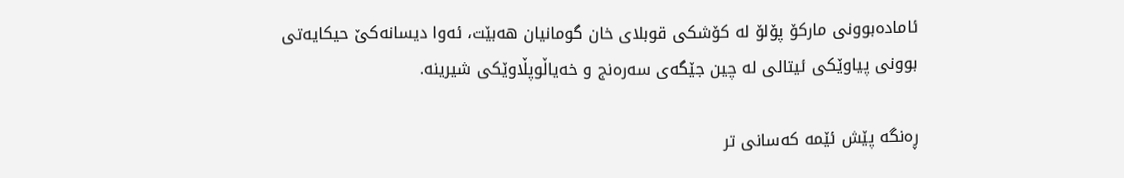ئامادەبوونی مارکۆ پۆلۆ لە کۆشکی قوبلای خان گومانیان هەبێت، ئەوا دیسانەكێ حیكایەتی بوونی پیاوێكی ئیتالی لە چین جێگەی سەرەنج و خەیاڵوپڵاوێكی شیرینە.

ڕەنگە پێش ئێمە کەسانی تر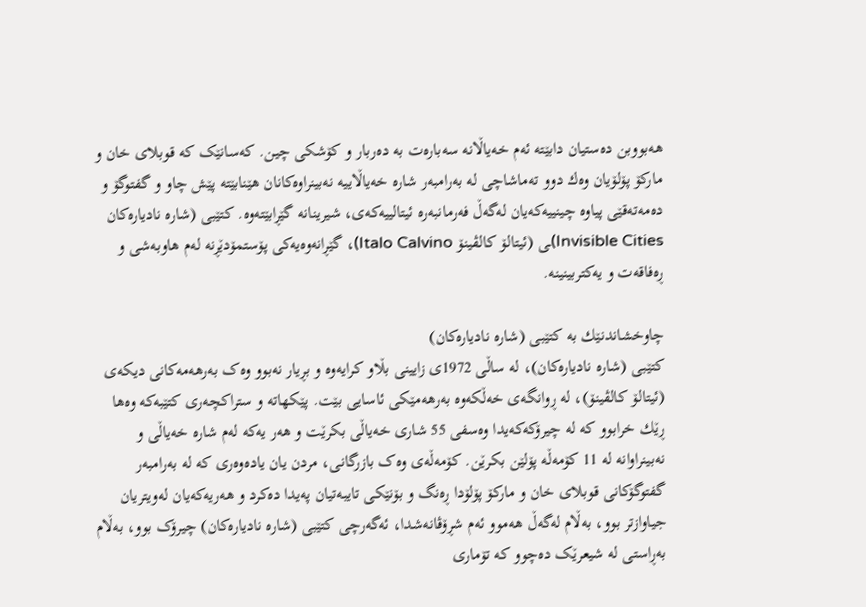هەبووبن دەستیان دابێتە ئەم خەیاڵانە سەبارەت بە دەربار و کۆشکی چین. کەسانێک کە قوبلای خان و مارکۆ پۆلۆیان وەك دوو تەماشاچی لە بەرامبەر شارە خەیاڵاییە نەبینراوەکانان هێنابێتە پێش چاو و گفتوگۆ و دەمەتەقێی پیاوە چینییەکەیان لەگەڵ فەرمانبەرە ئیتالییەکەی، شیرینانە گێڕابێتەوە. کتێبی (شارە نادیارەکان Invisible Cities)ـی (ئیتالۆ کالڤینۆ Italo Calvino)، گێڕانەوەیەکی پۆستمۆدێڕنە لەم هاوبەشی و ڕەفاقەت و یەكتربینینە.

چاوخشاندنێك بە کتێبی (شارە نادیارەکان)
کتێبی (شارە نادیارەکان)، لە ساڵی 1972ی زایینی بڵاو کرایەوە و بڕیار نەبوو وەک بەرهەمەکانی دیكەی (ئیتالۆ کالڤینۆ)، لە ڕوانگەی خەڵکەوە بەرهەمێکی ئاسایی بێت. پێکهاتە و ستراكچەری کتێبەکە وەها ڕێك خرابوو کە لە چیرۆكەكەیدا وەسفی 55 شاری خەیاڵی بکرێت و هەر یەکە لەم شارە خەیاڵی و نەبینراوانە لە 11 کۆمەڵە پۆلێن بکرێن. کۆمەڵەی وەک بازرگانی، مردن یان یادەوەری کە لە بەرامبەر گفتوگۆکانی قوبلای خان و مارکۆ پۆلۆدا ڕەنگ و بۆنێكی تایبەتیان پەیدا دەکرد و هەریەکەیان لەویتریان جیاوازتر بوو، بەڵام لەگەڵ هەموو ئەم شڕۆڤانەشدا، ئەگەرچی کتێبی (شارە نادیارەکان) چیرۆک بوو، بەڵام بەڕاستی لە شیعرێک دەچوو کە تۆماری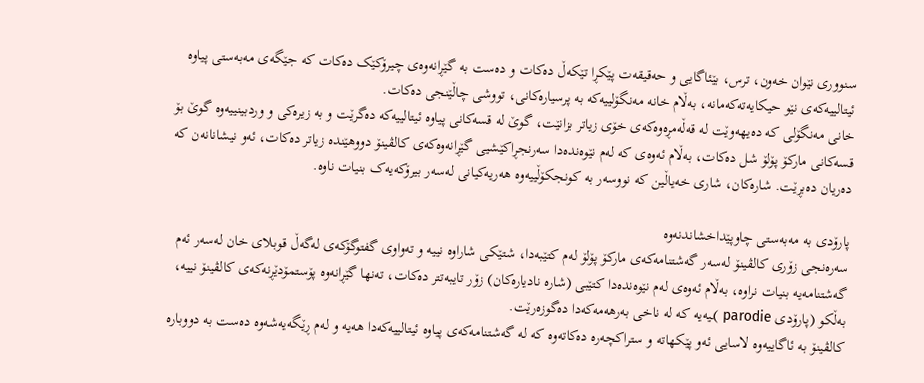سنووری نێوان خەون، ترس، بێئاگایی و حەقیقەت پێكڕا تێکەڵ دەکات و دەست بە گێڕانەوەی چیرۆکێک دەكات کە جێگەی مەبەستی پیاوە ئیتالییەکەی نێو حیكایەتەكەمانە، بەڵام خانە مەنگۆلییەكە بە پرسیارەکانی، تووشی چاڵێنجی دەكات.
خانی مەنگۆلی کە دەیهەوێت لە قەڵەمڕەوەكەی خۆی زیاتر بزانێت، گوێ لە قسەکانی پیاوە ئیتالییەکە دەگرێت و بە زیرەکی و وردبینییەوە گوێ بۆ قسەکانی مارکۆ پۆلۆ شل دەكات، بەڵام ئەوەی كە لەم نێوەندەدا سەرنجڕاکێشیی گێڕانەوەکەی کالڤینۆ دووهێندە زیاتر دەکات، ئەو نیشانانەن کە دەریان دەبڕێت. شارەکان، شاری خەیاڵین کە نووسەر بە كونجكۆڵییەوە هەریەکیانی لەسەر بیرۆکەیەک بنیات ناوە.

پارۆدی بە مەبەستی چاوپێداخشاندنەوە
سەرەنجی زۆری کالڤینۆ لەسەر گەشتنامەكەی مارکۆ پۆلۆ لەم كتێبەدا، شتێكی شاراوە نییە و تەواوی گفتوگۆکەی لەگەڵ قوبلای خان لەسەر ئەم گەشتنامەیە بنیات نراوە، بەڵام ئەوەی لەم نێوەندەدا كتێبی (شارە نادیارەکان) زۆر تایبەتتر دەکات، تەنها گێڕانەوە پۆستمۆدێڕنەکەی كالڤینۆ نییە، بەڵکو (پارۆدی parodie )ـیەیە کە لە ناخی بەرهەمەکەدا دەگوزەرێت.
كالڤینۆ بە ئاگاییەوە لاسایی ئەو پێکهاتە و ستراكچەرە دەكاتەوە كە لە گەشتنامەكەی پیاوە ئیتالییەکەدا هەیە و لەم ڕێگەیەشەوە دەست بە دووبارە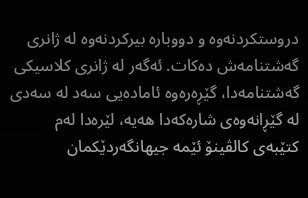دروستكردنەوە و دووبارە بیرکردنەوە لە ژانری گەشتنامەش دەكات. ئەگەر لە ژانری کلاسیکی گەشتنامەدا، گێڕەرەوە ئامادەیی سەد لە سەدی لە گێڕانەوەی شارەکەدا هەیە، لێرەدا لەم كتێبەی كالڤینۆ ئێمە جیهانگەردێکمان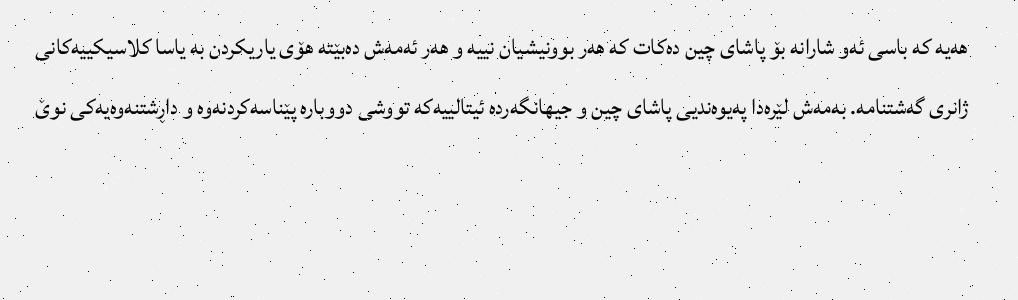هەیە کە باسی ئەو شارانە بۆ پاشای چین دەكات کە هەر بوونیشیان نییە و هەر ئەمەش دەبێتە هۆی یاریكردن بە یاسا کلاسیکییەكانی ژانری گەشتنامە. بەمەش لێرەدا پەیوەندیی پاشای چین و جیهانگەردە ئیتالییەكە تووشی دووبارە پێناسەكردنەوە و داڕشتنەوەیەكی نوێ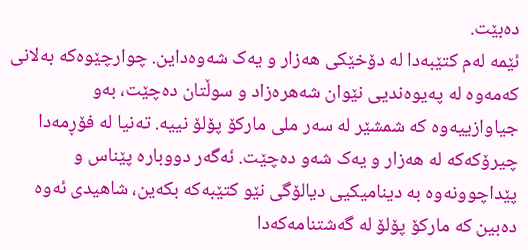دەبێت.
ئێمە لەم كتێبەدا لە دۆخێکی هەزار و یەک شەوەداین. چوارچێوەکە بەلانی كەمەوە لە پەیوەندیی نێوان شەهرەزاد و سوڵتان دەچێت، بەو جیاوازییەوە کە شمشێر لە سەر ملی مارکۆ پۆلۆ نییە. تەنیا لە فۆڕمەدا چیرۆکەکە لە هەزار و یەک شەو دەچێت. ئەگەر دووبارە پێناس و پێداچوونەوە بە دینامیکیی دیالۆگی نێو كتێبەكە بكەین، شاهیدی ئەوە دەبین کە مارکۆ پۆلۆ لە گەشتنامەکەدا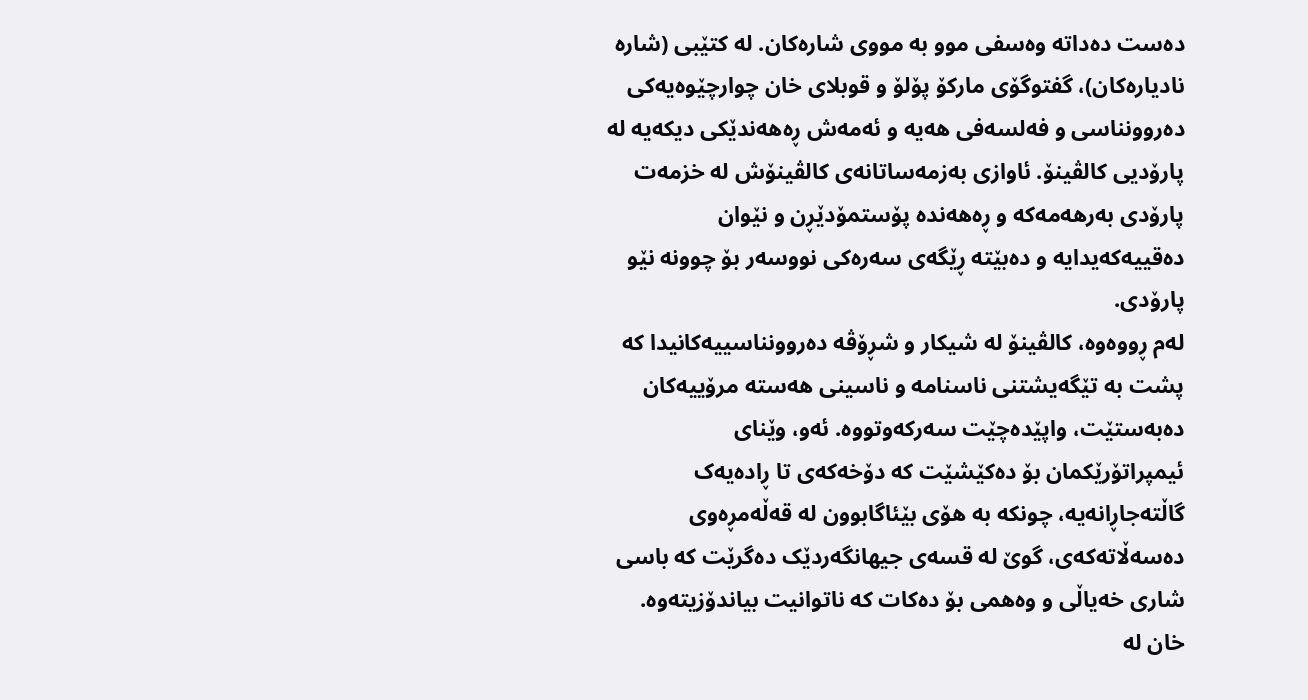دەست دەداتە وەسفی موو بە مووی شارەکان. لە کتێبی (شارە نادیارەکان)، گفتوگۆی مارکۆ پۆلۆ و قوبلای خان چوارچێوەیەکی دەروونناسی و فەلسەفی هەیە و ئەمەش ڕەهەندێكی دیكەیە لە پارۆدیی كالڤینۆ. ئاوازی بەزمەساتانەی کالڤینۆش لە خزمەت پارۆدی بەرهەمەکە و ڕەهەندە پۆستمۆدێڕن و نێوان دەقییەكەیدایە و دەبێتە ڕێگەی سەرەکی نووسەر بۆ چوونە نێو پارۆدی.
لەم ڕووەوە، کالڤینۆ لە شیکار و شڕۆڤە دەروونناسییەکانیدا کە پشت بە تێگەیشتنی ناسنامە و ناسینی هەستە مرۆییەکان دەبەستێت، واپێدەچێت سەرکەوتووە. ئەو، وێنای ئیمپراتۆرێكمان بۆ دەكێشێت كە دۆخەکەی تا ڕادەیەک گاڵتەجاڕانەیە، چونکە بە هۆی بێئاگابوون لە قەڵەمڕەوی دەسەڵاتەکەی، گوێ لە قسەی جیهانگەردێک دەگرێت کە باسی شاری خەیاڵی و وەهمی بۆ دەكات كە ناتوانیت بیاندۆزیتەوە.
خان لە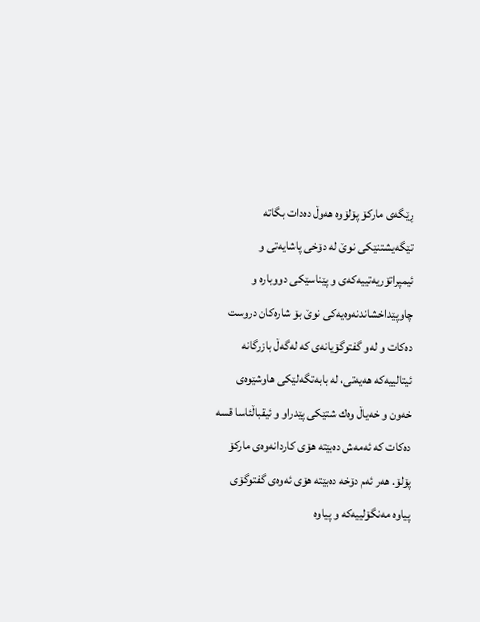ڕێگەی مارکۆ پۆلۆوە هەوڵ دەدات بگاتە تێگەیشتنێکی نوێ لە دۆخی پاشایەتی و ئیمپراتۆریەتییەکەی و پێناسێكی دووبارە و چاوپێداخشاندنەوەیەكی نوێ بۆ شارەکان دروست دەكات و لەو گفتوگۆیانەی کە لەگەڵ بازرگانە ئیتالییەكە هەیەتی، لە بابەتگەلێكی هاوشێوەی خەون و خەیاڵ وەك شتێكی پێدراو و ئیقباڵئاسا قسە دەکات کە ئەمەش دەبێتە هۆی کاردانەوەی مارکۆ پۆلۆ. هەر ئەم دۆخە دەبێتە هۆی ئەوەی گفتوگۆی پیاوە مەنگۆلییەكە و پیاوە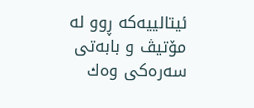ئیتالییەكە ڕوو لە مۆتیڤ و بابەتی سەرەكی وەك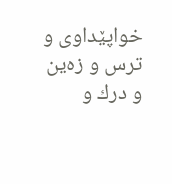خواپێداوی و ترس و زەین و درك و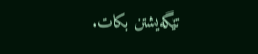تێگەیشتن بكات.